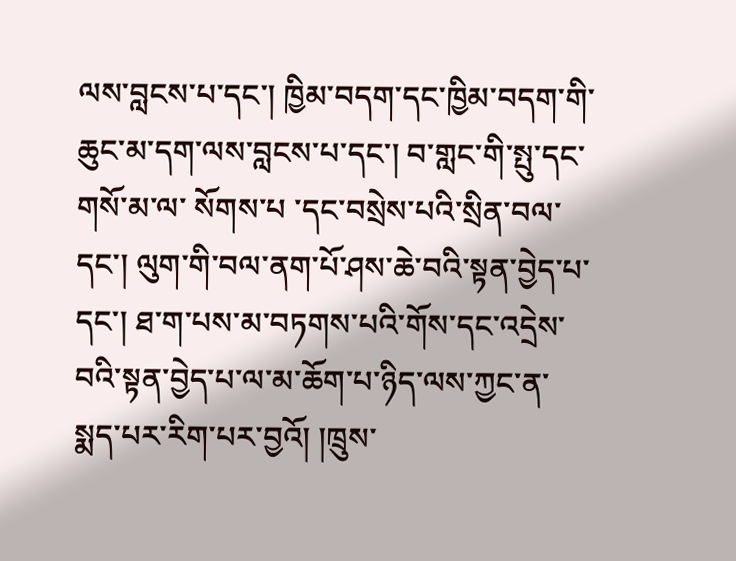ལས་བླངས་པ་དང་། ཁྱིམ་བདག་དང་ཁྱིམ་བདག་གི་ཆུང་མ་དག་ལས་བླངས་པ་དང་། བ་གླང་གི་སྤུ་དང་གསོ་མ་ལ་ སོགས་པ ་དང་བསྲེས་པའི་སྲིན་བལ་དང་། ལུག་གི་བལ་ནག་པོ་ཤས་ཆེ་བའི་སྟན་བྱེད་པ་དང་། ཐ་ག་པས་མ་བཏགས་པའི་གོས་དང་འདྲེས་བའི་སྟན་བྱེད་པ་ལ་མ་ཆོག་པ་ཉིད་ལས་ཀྱང་ན་སྨད་པར་རིག་པར་བྱའོ། །ཁྲུས་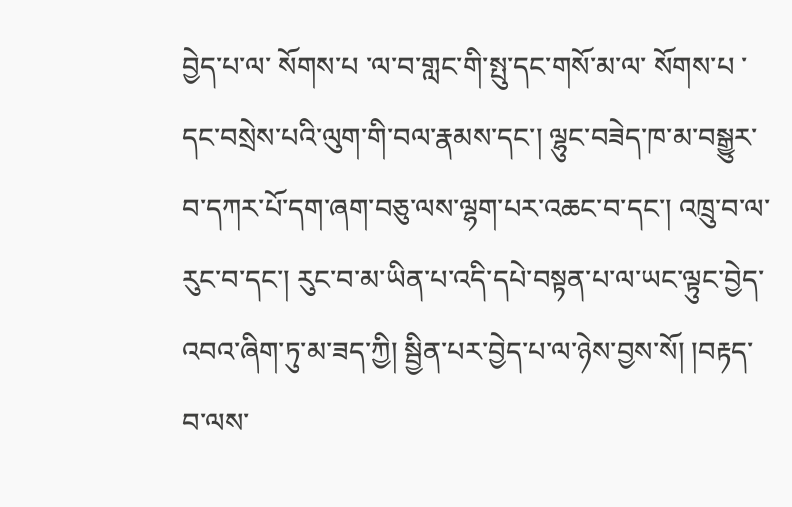བྱེད་པ་ལ་ སོགས་པ ་ལ་བ་གླང་གི་སྤུ་དང་གསོ་མ་ལ་ སོགས་པ ་དང་བསྲེས་པའི་ལུག་གི་བལ་རྣམས་དང་། ལྷུང་བཟེད་ཁ་མ་བསྒྱུར་བ་དཀར་པོ་དག་ཞག་བཅུ་ལས་ལྷག་པར་འཆང་བ་དང་། འཁྲུ་བ་ལ་རུང་བ་དང་། རུང་བ་མ་ཡིན་པ་འདི་དཔེ་བསྟན་པ་ལ་ཡང་ལྟུང་བྱེད་འབའ་ཞིག་ཏུ་མ་ཟད་ཀྱི། སྦྱིན་པར་བྱེད་པ་ལ་ཉེས་བྱས་སོ། །བརྟད་བ་ལས་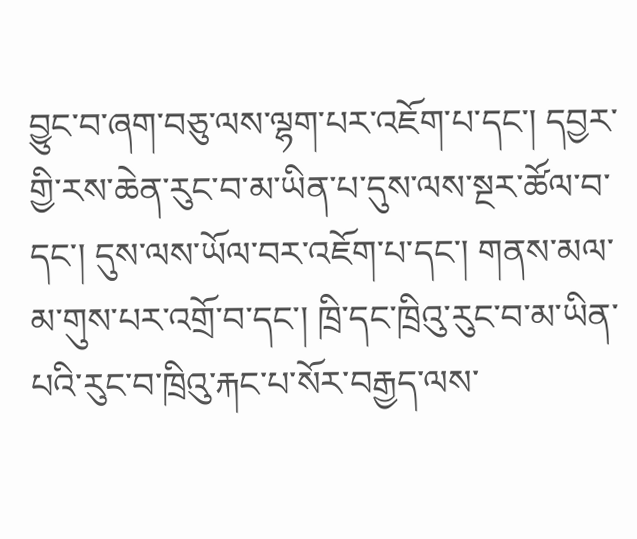བྱུང་བ་ཞག་བཅུ་ལས་ལྷག་པར་འཇོག་པ་དང་། དབྱར་གྱི་རས་ཆེན་རུང་བ་མ་ཡིན་པ་དུས་ལས་སྔར་ཚོལ་བ་དང་། དུས་ལས་ཡོལ་བར་འཇོག་པ་དང་། གནས་མལ་མ་གུས་པར་འགྲོ་བ་དང་། ཁྲི་དང་ཁྲིའུ་རུང་བ་མ་ཡིན་པའི་རུང་བ་ཁྲིའུ་རྐང་པ་སོར་བརྒྱད་ལས་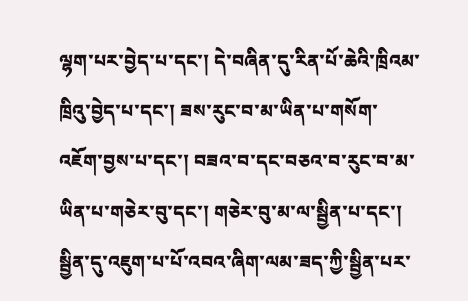ལྷག་པར་བྱེད་པ་དང་། དེ་བཞིན་དུ་རིན་པོ་ཆེའི་ཁྲིའམ་ཁྲིའུ་བྱེད་པ་དང་། ཟས་རུང་བ་མ་ཡིན་པ་གསོག་འཇོག་བྱས་པ་དང་། བཟའ་བ་དང་བཅའ་བ་རུང་བ་མ་ཡིན་པ་གཅེར་བུ་དང་། གཅེར་བུ་མ་ལ་སྦྱིན་པ་དང་། སྦྱིན་དུ་འཇུག་པ་པོ་འབའ་ཞིག་ལམ་ཟད་ཀྱི་སྦྱིན་པར་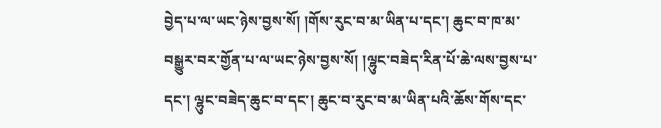བྱེད་པ་ལ་ཡང་ཉེས་བྱས་སོ། །གོས་རུང་བ་མ་ཡིན་པ་དང་། ཆུང་བ་ཁ་མ་བསྒྱུར་བར་གྱོན་པ་ལ་ཡང་ཉེས་བྱས་སོ། །ལྷུང་བཟེད་རིན་པོ་ཆེ་ལས་བྱས་པ་དང་། ལྷུང་བཟེད་ཆུང་བ་དང་། ཆུང་བ་རུང་བ་མ་ཡིན་པའི་ཆོས་གོས་དང་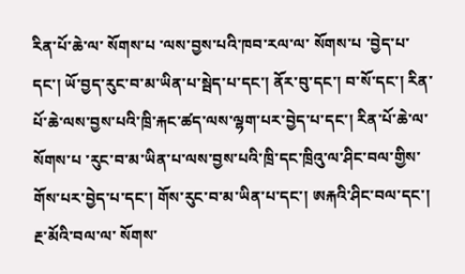རིན་པོ་ཆེ་ལ་ སོགས་པ ་ལས་བྱས་པའི་ཁབ་རལ་ལ་ སོགས་པ ་བྱེད་པ་དང་། ཡོ་བྱད་རུང་བ་མ་ཡིན་པ་སྦེད་པ་དང་། ནོར་བུ་དང་། བ་སོ་དང་། རིན་པོ་ཆེ་ལས་བྱས་པའི་ཁྲི་རྐང་ཚད་ལས་ལྷག་པར་བྱེད་པ་དང་། རིན་པོ་ཆེ་ལ་ སོགས་པ ་རུང་བ་མ་ཡིན་པ་ལས་བྱས་པའི་ཁྲི་དང་ཁྲིའུ་ལ་ཤིང་བལ་གྱིས་གོས་པར་བྱེད་པ་དང་། གོས་རུང་བ་མ་ཡིན་པ་དང་། ཨརྐའི་ཤིང་བལ་དང་། རྔ་མོའི་བལ་ལ་ སོགས་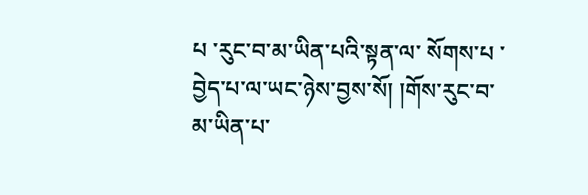པ ་རུང་བ་མ་ཡིན་པའི་སྟན་ལ་ སོགས་པ ་བྱེད་པ་ལ་ཡང་ཉེས་བྱས་སོ། །གོས་རུང་བ་མ་ཡིན་པ་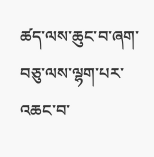ཚད་ལས་ཆུང་བ་ཞག་བཅུ་ལས་ལྷག་པར་འཆང་བ་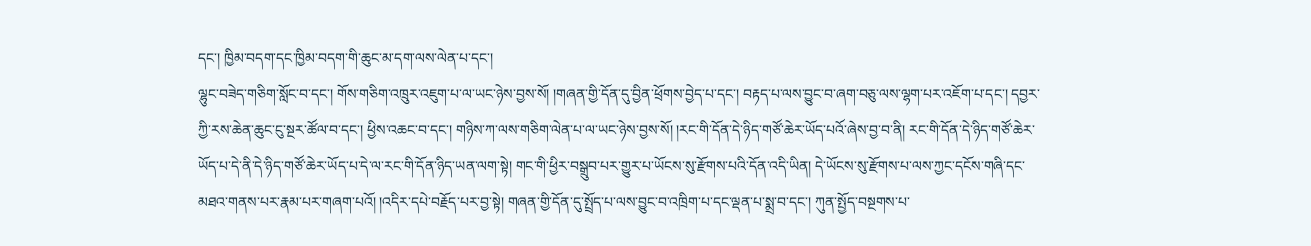དང་། ཁྱིམ་བདག་དང་ཁྱིམ་བདག་གི་ཆུང་མ་དག་ལས་ལེན་པ་དང་།
ལྷུང་བཟེད་གཅིག་སློང་བ་དང་། གོས་གཅིག་འཁྲུར་འཇུག་པ་ལ་ཡང་ཉེས་བྱས་སོ། །གཞན་གྱི་དོན་དུ་བྱིན་ཕྲོགས་བྱེད་པ་དང་། བརྟད་པ་ལས་བྱུང་བ་ཞག་བཅུ་ལས་ལྷག་པར་འཇོག་པ་དང་། དབྱར་ཀྱི་རས་ཆེན་ཆུང་ངུ་སྔར་ཚོལ་བ་དང་། ཕྱིས་འཆང་བ་དང་། གཉིས་ཀ་ལས་གཅིག་ལེན་པ་ལ་ཡང་ཉེས་བྱས་སོ། །རང་གི་དོན་དེ་ཉིད་གཙོ་ཆེར་ཡོད་པའོ་ཞེས་བྱ་བ་ནི། རང་གི་དོན་དེ་ཉིད་གཙོ་ཆེར་ཡོད་པ་དེ་ནི་དེ་ཉིད་གཙོ་ཆེར་ཡོད་པ་དེ་ལ་རང་གི་དོན་ཉིད་ཡན་ལག་སྟེ། གང་གི་ཕྱིར་བསྒྲུབ་པར་གྱུར་པ་ཡོངས་སུ་རྫོགས་པའི་དོན་འདི་ཡིན། དེ་ཡོངས་སུ་རྫོགས་པ་ལས་ཀྱང་དངོས་གཞི་དང་མཐའ་གནས་པར་རྣམ་པར་གཞག་པའོ། །འདིར་དཔེ་བརྗོད་པར་བྱ་སྟེ། གཞན་གྱི་དོན་དུ་སྤྲོད་པ་ལས་བྱུང་བ་འཁྲིག་པ་དང་ལྡན་པ་སྨྲ་བ་དང་། ཀུན་སྤྱོད་བསྔགས་པ་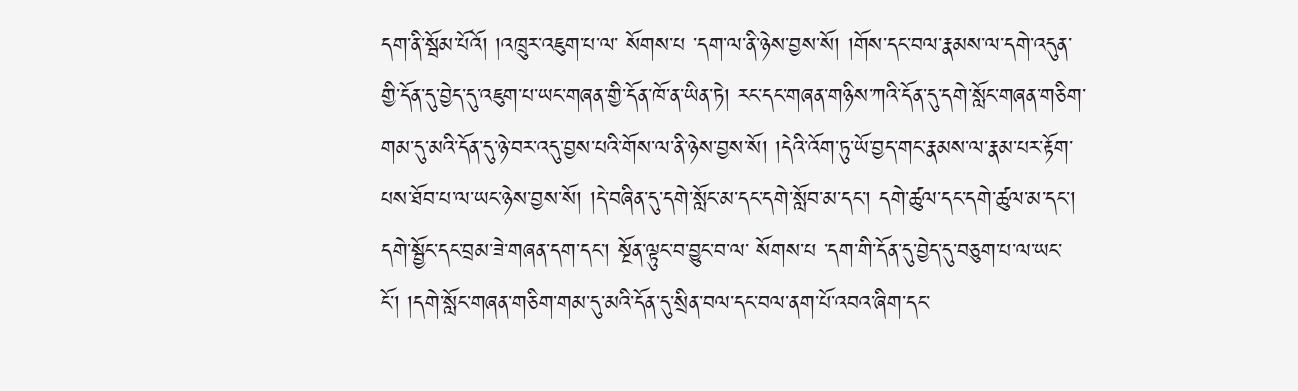དག་ནི་སྦོམ་པོའོ། །འཁྲུར་འཇུག་པ་ལ་ སོགས་པ ་དག་ལ་ནི་ཉེས་བྱས་སོ། །གོས་དང་བལ་རྣམས་ལ་དགེ་འདུན་གྱི་དོན་དུ་བྱེད་དུ་འཇུག་པ་ཡང་གཞན་གྱི་དོན་ཁོ་ན་ཡིན་ཏེ། རང་དང་གཞན་གཉིས་ཀའི་དོན་དུ་དགེ་སློང་གཞན་གཅིག་གམ་དུ་མའི་དོན་དུ་ཉེ་བར་འདུ་བྱས་པའི་གོས་ལ་ནི་ཉེས་བྱས་སོ། །དེའི་འོག་ཏུ་ཡོ་བྱད་གང་རྣམས་ལ་རྣམ་པར་རྟོག་པས་ཐོབ་པ་ལ་ཡང་ཉེས་བྱས་སོ། །དེ་བཞིན་དུ་དགེ་སློང་མ་དང་དགེ་སློབ་མ་དང་། དགེ་ཚུལ་དང་དགེ་ཚུལ་མ་དང་། དགེ་སྦྱོང་དང་བྲམ་ཟེ་གཞན་དག་དང་། སྔོན་ལྟུང་བ་བྱུང་བ་ལ་ སོགས་པ ་དག་གི་དོན་དུ་བྱེད་དུ་བཅུག་པ་ལ་ཡང་ངོ་། །དགེ་སློང་གཞན་གཅིག་གམ་དུ་མའི་དོན་དུ་སྲིན་བལ་དང་བལ་ནག་པོ་འབའ་ཞིག་དང་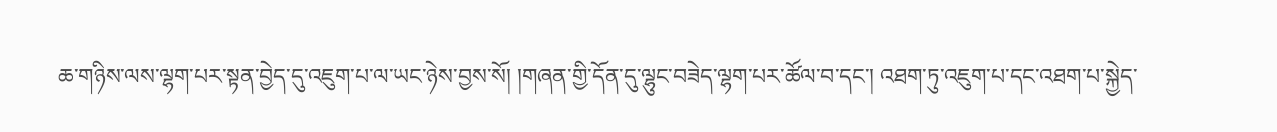ཆ་གཉིས་ལས་ལྷག་པར་སྟན་བྱེད་དུ་འཇུག་པ་ལ་ཡང་ཉེས་བྱས་སོ། །གཞན་གྱི་དོན་དུ་ལྷུང་བཟེད་ལྷག་པར་ཚོལ་བ་དང་། འཐག་ཏུ་འཇུག་པ་དང་འཐག་པ་སྐྱེད་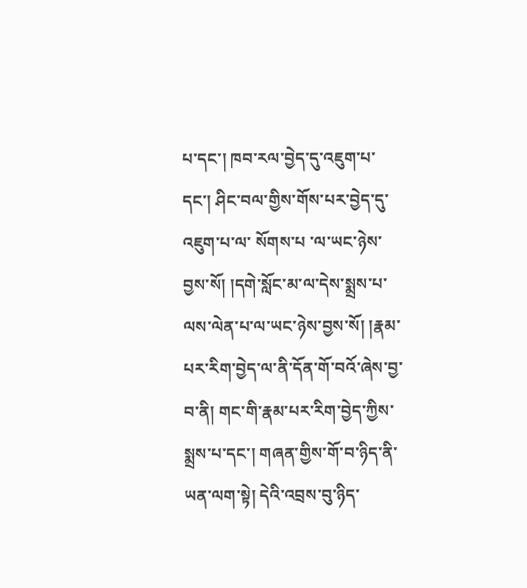པ་དང་། ཁབ་རལ་བྱེད་དུ་འཇུག་པ་དང་། ཤིང་བལ་གྱིས་གོས་པར་བྱེད་དུ་འཇུག་པ་ལ་ སོགས་པ ་ལ་ཡང་ཉེས་བྱས་སོ། །དགེ་སློང་མ་ལ་དེས་སྨྲས་པ་ལས་ལེན་པ་ལ་ཡང་ཉེས་བྱས་སོ། །རྣམ་པར་རིག་བྱེད་ལ་ནི་དོན་གོ་བའོ་ཞེས་བྱ་བ་ནི། གང་གི་རྣམ་པར་རིག་བྱེད་ཀྱིས་སྨྲས་པ་དང་། གཞན་གྱིས་གོ་བ་ཉིད་ནི་ཡན་ལག་སྟེ། དེའི་འབྲས་བུ་ཉིད་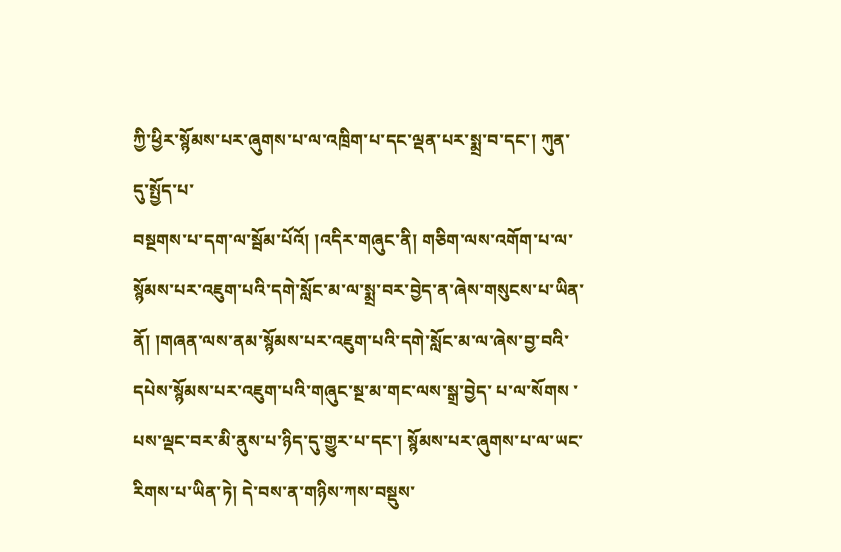ཀྱི་ཕྱིར་སྙོམས་པར་ཞུགས་པ་ལ་འཁྲིག་པ་དང་ལྡན་པར་སྨྲ་བ་དང་། ཀུན་དུ་སྤྱོད་པ་
བསྔགས་པ་དག་ལ་སྦོམ་པོའོ། །འདིར་གཞུང་ནི། གཅིག་ལས་འགོག་པ་ལ་སྙོམས་པར་འཇུག་པའི་དགེ་སློང་མ་ལ་སྨྲ་བར་བྱེད་ན་ཞེས་གསུངས་པ་ཡིན་ནོ། །གཞན་ལས་ནམ་སྙོམས་པར་འཇུག་པའི་དགེ་སློང་མ་ལ་ཞེས་བྱ་བའི་དཔེས་སྙོམས་པར་འཇུག་པའི་གཞུང་སྔ་མ་གང་ལས་སྒྲ་བྱེད་ པ་ལ་སོགས ་པས་ལྡང་བར་མི་ནུས་པ་ཉིད་དུ་གྱུར་པ་དང་། སྙོམས་པར་ཞུགས་པ་ལ་ཡང་རིགས་པ་ཡིན་ཏེ། དེ་བས་ན་གཉིས་ཀས་བསྡུས་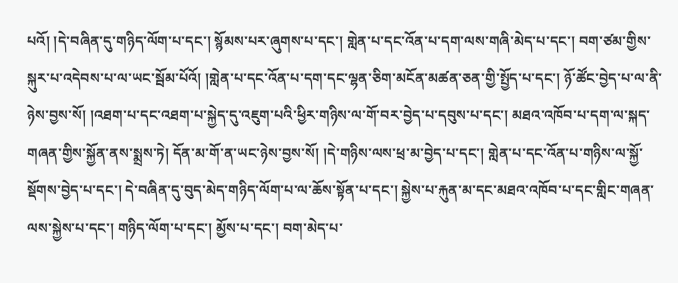པའོ། །དེ་བཞིན་དུ་གཉིད་ལོག་པ་དང་། སྙོམས་པར་ཞུགས་པ་དང་། གླེན་པ་དང་འོན་པ་དག་ལས་གཞི་མེད་པ་དང་། བག་ཙམ་གྱིས་སྐུར་པ་འདེབས་པ་ལ་ཡང་སྦོམ་པོའོ། །གླེན་པ་དང་འོན་པ་དག་དང་ལྷན་ཅིག་མངོན་མཚན་ཅན་གྱི་སྤྱོད་པ་དང་། ཉོ་ཚོང་བྱེད་པ་ལ་ནི་ཉེས་བྱས་སོ། །འཐག་པ་དང་འཐག་པ་སྐྱེད་དུ་འཇུག་པའི་ཕྱིར་གཉིས་ལ་གོ་བར་བྱེད་པ་དབུས་པ་དང་། མཐའ་འཁོབ་པ་དག་ལ་སྐད་གཞན་གྱིས་སྐྱོན་ནས་སྨྲས་ཏེ། དོན་མ་གོ་ན་ཡང་ཉེས་བྱས་སོ། །དེ་གཉིས་ལས་ཕྲ་མ་བྱེད་པ་དང་། གླེན་པ་དང་འོན་པ་གཉིས་ལ་སྐྱོ་སྡོགས་བྱེད་པ་དང་། དེ་བཞིན་དུ་བུད་མེད་གཉིད་ལོག་པ་ལ་ཆོས་སྟོན་པ་དང་། སྐྱེས་པ་རྐུན་མ་དང་མཐའ་འཁོབ་པ་དང་གླིང་གཞན་ལས་སྐྱེས་པ་དང་། གཉིད་ལོག་པ་དང་། མྱོས་པ་དང་། བག་མེད་པ་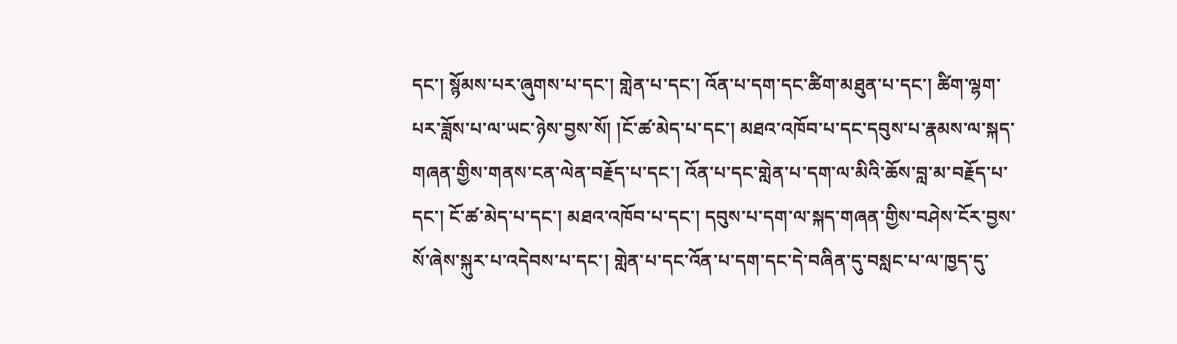དང་། སྙོམས་པར་ཞུགས་པ་དང་། གླེན་པ་དང་། འོན་པ་དག་དང་ཚིག་མཐུན་པ་དང་། ཚིག་ལྷག་པར་ཟློས་པ་ལ་ཡང་ཉེས་བྱས་སོ། །ངོ་ཚ་མེད་པ་དང་། མཐའ་འཁོབ་པ་དང་དབུས་པ་རྣམས་ལ་སྐད་གཞན་གྱིས་གནས་ངན་ལེན་བརྗོད་པ་དང་། འོན་པ་དང་གླེན་པ་དག་ལ་མིའི་ཆོས་བླ་མ་བརྗོད་པ་དང་། ངོ་ཚ་མེད་པ་དང་། མཐའ་འཁོབ་པ་དང་། དབུས་པ་དག་ལ་སྐད་གཞན་གྱིས་བཤེས་ངོར་བྱས་སོ་ཞེས་སྐུར་པ་འདེབས་པ་དང་། གླེན་པ་དང་འོན་པ་དག་དང་དེ་བཞིན་དུ་བསླང་པ་ལ་ཁྱད་དུ་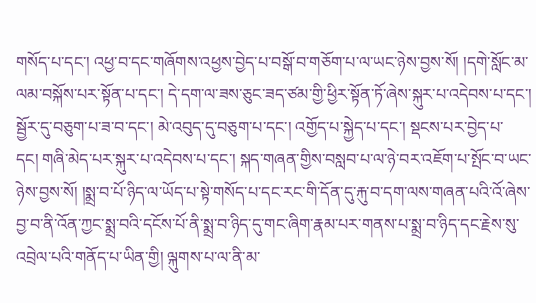གསོད་པ་དང་། འཕྱ་བ་དང་གཞོགས་འཕྱས་བྱེད་པ་བསྒོ་བ་གཅོག་པ་ལ་ཡང་ཉེས་བྱས་སོ། །དགེ་སློང་མ་ལམ་བསྐོས་པར་སྟོན་པ་དང་། དེ་དག་ལ་ཟས་ཅུང་ཟད་ཙམ་གྱི་ཕྱིར་སྟོན་ཏོ་ཞེས་སྐུར་པ་འདེབས་པ་དང་། སྦྱོར་དུ་བཅུག་པ་ཟ་བ་དང་། མེ་འབུད་དུ་བཅུག་པ་དང་། འགྱོད་པ་སྐྱེད་པ་དང་། སྡངས་པར་བྱེད་པ་
དང། གཞི་མེད་པར་སྐུར་པ་འདེབས་པ་དང་། སྐད་གཞན་གྱིས་བསླབ་པ་ལ་ཉེ་བར་འཇོག་པ་སྤོང་བ་ཡང་ཉེས་བྱས་སོ། །སྨྲ་བ་པོ་ཉིད་ལ་ཡོད་པ་སྟེ་གསོད་པ་དང་རང་གི་དོན་དུ་རྐུ་བ་དག་ལས་གཞན་པའི་འོ་ཞེས་བྱ་བ་ནི་འོན་ཀྱང་སྨྲ་བའི་དངོས་པོ་ནི་སྨྲ་བ་ཉིད་དུ་གང་ཞིག་རྣམ་པར་གནས་པ་སྨྲ་བ་ཉིད་དང་རྗེས་སུ་འབྲེལ་པའི་གནོད་པ་ཡིན་གྱི། ལྐུགས་པ་ལ་ནི་མ་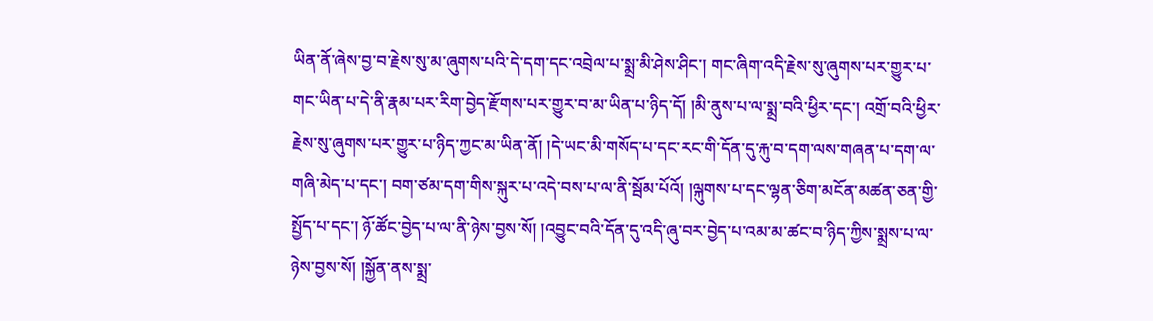ཡིན་ནོ་ཞེས་བྱ་བ་རྗེས་སུ་མ་ཞུགས་པའི་དེ་དག་དང་འབྲེལ་པ་སྨྲ་མི་ཤེས་ཤིང་། གང་ཞིག་འདི་རྗེས་སུ་ཞུགས་པར་གྱུར་པ་གང་ཡིན་པ་དེ་ནི་རྣམ་པར་རིག་བྱེད་རྫོགས་པར་གྱུར་བ་མ་ཡིན་པ་ཉིད་དོ། །མི་ནུས་པ་ལ་སྨྲ་བའི་ཕྱིར་དང་། འགྲོ་བའི་ཕྱིར་རྗེས་སུ་ཞུགས་པར་གྱུར་པ་ཉིད་ཀྱང་མ་ཡིན་ནོ། །དེ་ཡང་མི་གསོད་པ་དང་རང་གི་དོན་དུ་རྐུ་བ་དག་ལས་གཞན་པ་དག་ལ་གཞི་མེད་པ་དང་། བག་ཙམ་དག་གིས་སྐུར་པ་འདེ་བས་པ་ལ་ནི་སྦོམ་པོའོ། །ལྐུགས་པ་དང་ལྷན་ཅིག་མངོན་མཚན་ཅན་གྱི་སྤྱོད་པ་དང་། ཉོ་ཚོང་བྱེད་པ་ལ་ནི་ཉེས་བྱས་སོ། །འབྱུང་བའི་དོན་དུ་འདི་ཞུ་བར་བྱེད་པ་འམ་མ་ཚང་བ་ཉིད་ཀྱིས་སྨྲས་པ་ལ་ཉེས་བྱས་སོ། །སྐྱོན་ནས་སྨྲ་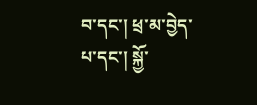བ་དང་། ཕྲ་མ་བྱེད་པ་དང་། སྐྱོ་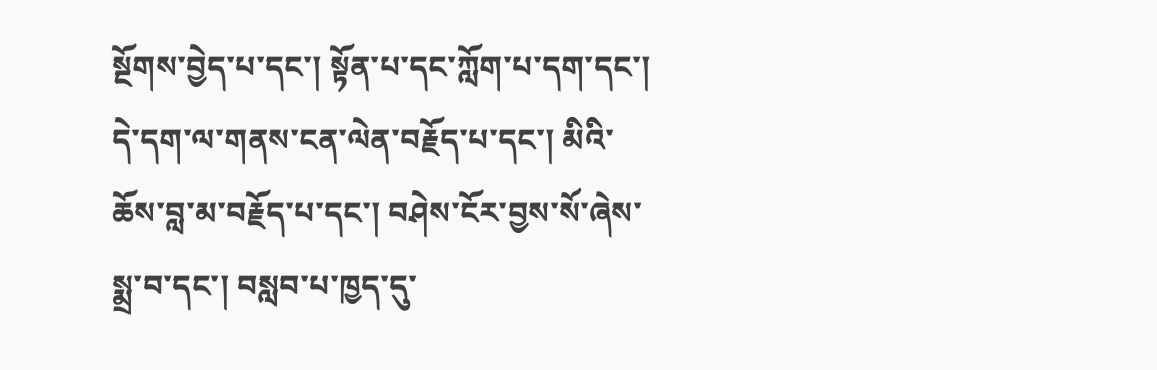སྔོགས་བྱེད་པ་དང་། སྟོན་པ་དང་ཀློག་པ་དག་དང་། དེ་དག་ལ་གནས་ངན་ལེན་བརྗོད་པ་དང་། མིའི་ཆོས་བླ་མ་བརྗོད་པ་དང་། བཤེས་ངོར་བྱས་སོ་ཞེས་སྨྲ་བ་དང་། བསླབ་པ་ཁྱད་དུ་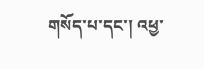གསོད་པ་དང་། འཕྱ་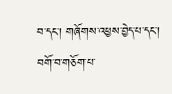བ་དང་། གཞོགས་འཕྱས་བྱེད་པ་དང་། བགོ་བ་གཅོག་པ་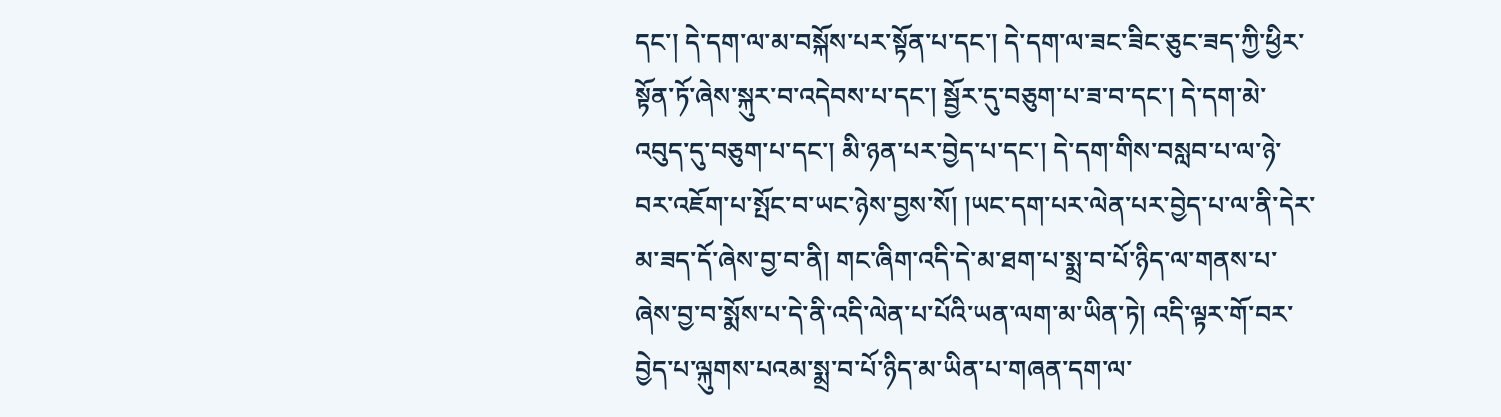དང་། དེ་དག་ལ་མ་བསྐོས་པར་སྟོན་པ་དང་། དེ་དག་ལ་ཟང་ཟིང་ཅུང་ཟད་ཀྱི་ཕྱིར་སྟོན་ཏོ་ཞེས་སྐུར་བ་འདེབས་པ་དང་། སྦྱོར་དུ་བཅུག་པ་ཟ་བ་དང་། དེ་དག་མེ་འབུད་དུ་བཅུག་པ་དང་། མི་ཉན་པར་བྱེད་པ་དང་། དེ་དག་གིས་བསླབ་པ་ལ་ཉེ་བར་འཇོག་པ་སྤོང་བ་ཡང་ཉེས་བྱས་སོ། །ཡང་དག་པར་ལེན་པར་བྱེད་པ་ལ་ནི་དེར་མ་ཟད་དོ་ཞེས་བྱ་བ་ནི། གང་ཞིག་འདི་དེ་མ་ཐག་པ་སྨྲ་བ་པོ་ཉིད་ལ་གནས་པ་ཞེས་བྱ་བ་སྨོས་པ་དེ་ནི་འདི་ལེན་པ་པོའི་ཡན་ལག་མ་ཡིན་ཏེ། འདི་ལྟར་གོ་བར་བྱེད་པ་ལྐུགས་པའམ་སྨྲ་བ་པོ་ཉིད་མ་ཡིན་པ་གཞན་དག་ལ་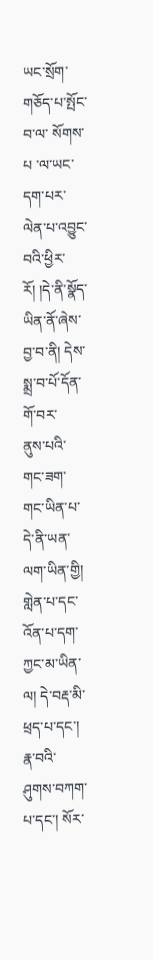ཡང་སྲོག་གཅོད་པ་སྤོང་བ་ལ་ སོགས་པ ་ལ་ཡང་དག་པར་ལེན་པ་འབྱུང་བའི་ཕྱིར་རོ། །དེ་ནི་སྣོད་ཡིན་ནོ་ཞེས་བྱ་བ་ནི། དེས་སྨྲ་བ་པོ་དོན་གོ་བར་
ནུས་པའི་གང་ཟག་གང་ཡིན་པ་དེ་ནི་ཡན་ལག་ཡིན་གྱི། གླེན་པ་དང་འོན་པ་དག་ཀྱང་མ་ཡིན་ལ། དེ་བརྡ་མི་ཕྲད་པ་དང་། རྣ་བའི་ཤུགས་བཀག་པ་དང་། སོར་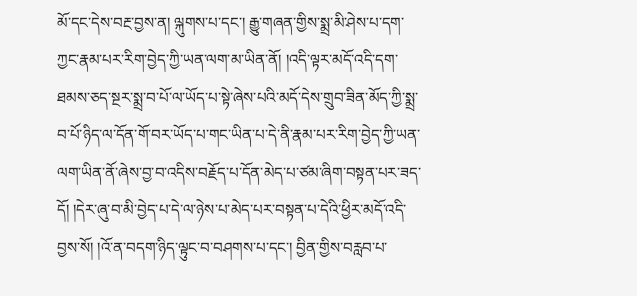མོ་དང་དེས་བརྔ་བྱས་ན། ལྐུགས་པ་དང་། རྒྱུ་གཞན་གྱིས་སྨྲ་མི་ཤེས་པ་དག་ཀྱང་རྣམ་པར་རིག་བྱེད་ཀྱི་ཡན་ལག་མ་ཡིན་ནོ། །འདི་ལྟར་མདོ་འདི་དག་ཐམས་ཅད་སྔར་སྨྲ་བ་པོ་ལ་ཡོད་པ་སྟེ་ཞེས་པའི་མདོ་དེས་གྲུབ་ཟིན་མོད་ཀྱི་སྨྲ་བ་པོ་ཉིད་ལ་དོན་གོ་བར་ཡོད་པ་གང་ཡིན་པ་དེ་ནི་རྣམ་པར་རིག་བྱེད་ཀྱི་ཡན་ལག་ཡིན་ནོ་ཞེས་བྱ་བ་འདིས་བརྗོད་པ་དོན་མེད་པ་ཙམ་ཞིག་བསྟན་པར་ཟད་དོ། །དེར་ཞུ་བ་མི་བྱེད་པ་དེ་ལ་ཉེས་པ་མེད་པར་བསྟན་པ་དེའི་ཕྱིར་མདོ་འདི་བྱས་སོ། །འོ་ན་བདག་ཉིད་ལྟུང་བ་བཤགས་པ་དང་། བྱིན་གྱིས་བརླབ་པ་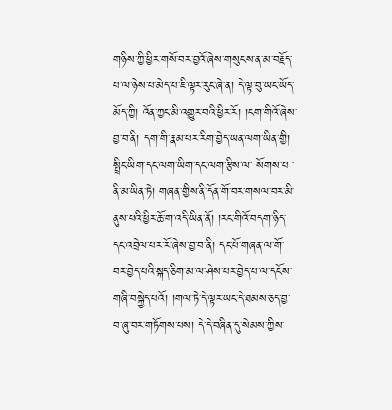གཉིས་ཀྱི་ཕྱིར་གསོ་བར་བྱའོ་ཞེས་གསུངས་ན་མ་བརྗོད་པ་ལ་ཉེས་པ་མེད་པ་ཇི་ལྟར་རུང་ཞེ་ན། དེ་ལྟ་བུ་ཡང་ཡོད་མོད་ཀྱི། འོན་ཀྱང་མི་འགྱུར་བའི་ཕྱིར་རོ། །ངག་གིའོ་ཞེས་བྱ་བ་ནི། དག་གི་རྣམ་པར་རིག་བྱེད་ཡན་ལག་ཡིན་གྱི། སྤྲིང་ཡིག་དང་ལག་ཡིག་དང་ལག་རྩིས་ལ་ སོགས་པ ་ནི་མ་ཡིན་ཏེ། གཞན་གྱིས་ནི་དོན་གོ་བར་གསལ་བར་མི་ནུས་པའི་ཕྱིར་ཆོ་ག་འདི་ཡིན་ནོ། །རང་གིའོ་བདག་ཉིད་དང་འབྲེལ་པར་རོ་ཞེས་བྱ་བ་ནི། དང་པོ་གཞན་ལ་གོ་བར་བྱེད་པའི་སྐད་ཅིག་མ་ལ་ཤེས་པར་བྱེད་པ་ལ་དངོས་གཞི་བསྐྱེད་པའོ། །གལ་ཏེ་དེ་ལྟར་ཡང་དེ་ཐམས་ཅད་བྱ་བ་ཞུ་བར་གཏོགས་པས། དེ་དེ་བཞིན་དུ་སེམས་ཀྱིས་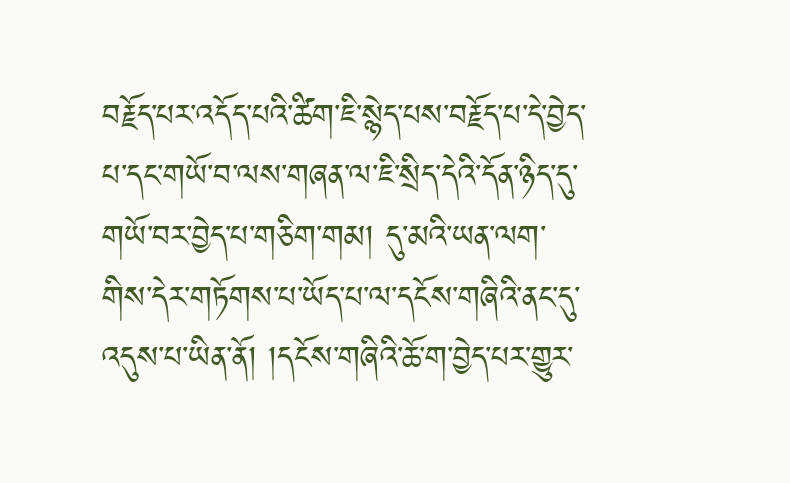བརྗོད་པར་འདོད་པའི་ཚིག་ཇི་སྙེད་པས་བརྗོད་པ་དེ་བྱེད་པ་དང་གཡོ་བ་ལས་གཞན་ལ་ཇི་སྲིད་དེའི་དོན་ཉིད་དུ་གཡོ་བར་བྱེད་པ་གཅིག་གམ། དུ་མའི་ཡན་ལག་གིས་དེར་གཏོགས་པ་ཡོད་པ་ལ་དངོས་གཞིའི་ནང་དུ་འདུས་པ་ཡིན་ནོ། །དངོས་གཞིའི་ཆོ་ག་བྱེད་པར་གྱུར་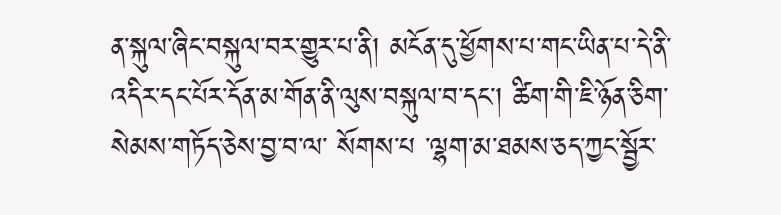ན་སྐུལ་ཞིང་བསྐུལ་བར་གྱུར་པ་ནི། མངོན་དུ་ཕྱོགས་པ་གང་ཡིན་པ་དེ་ནི་འདིར་དང་པོར་དོན་མ་གོན་ནི་ལུས་བསྐུལ་བ་དང་། ཚིག་གི་ཇི་ཉོན་ཅིག་སེམས་གཏོད་ཅེས་བྱ་བ་ལ་ སོགས་པ ་ལྷག་མ་ཐམས་ཅད་ཀྱང་སྦྱོར་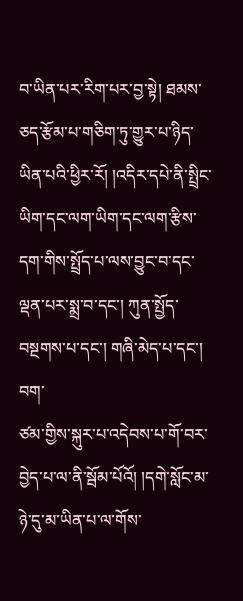བ་ཡིན་པར་རིག་པར་བྱ་སྟེ། ཐམས་ཅད་རྩོམ་པ་གཅིག་ཏུ་གྱུར་པ་ཉིད་ཡིན་པའི་ཕྱིར་རོ། །འདིར་དཔེ་ནི་སྤྲིང་ཡིག་དང་ལག་ཡིག་དང་ལག་རྩིས་དག་གིས་སྤྲོད་པ་ལས་བྱུང་བ་དང་ལྡན་པར་སྨྲ་བ་དང་། ཀུན་སྤྱོད་བསྔགས་པ་དང་། གཞི་མེད་པ་དང་། བག་
ཙམ་གྱིས་སྐུར་པ་འདེབས་པ་གོ་བར་བྱེད་པ་ལ་ནི་སྦོམ་པོའོ། །དགེ་སློང་མ་ཉེ་དུ་མ་ཡིན་པ་ལ་གོས་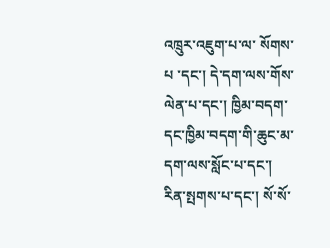འཁྲུར་འཇུག་པ་ལ་ སོགས་པ ་དང་། དེ་དག་ལས་གོས་ལེན་པ་དང་། ཁྱིམ་བདག་དང་ཁྱིམ་བདག་གི་ཆུང་མ་དག་ལས་སློང་པ་དང་། རིན་སྤགས་པ་དང་། སོ་སོ་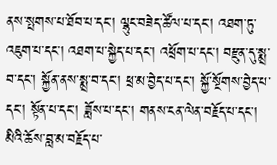ནས་སྤགས་པ་ཐོབ་པ་དང་། ལྷུང་བཟེད་ཚོལ་པ་དང་། འཐག་ཏུ་འཇུག་པ་དང་། འཐག་པ་སྐྱེད་པ་དང་། འཕྲོག་པ་དང་། བརྫུན་དུ་སྨྲ་བ་དང་། སྐྱོན་ནས་སྨྲ་བ་དང་། ཕྲ་མ་བྱེད་པ་དང་། སྐྱོ་སྔོགས་བྱེད་པ་དང་། སྟོན་པ་དང་། ཟློས་པ་དང་། གནས་ངན་ལེན་བརྗོད་པ་དང་། མིའི་ཆོས་བླ་མ་བརྗོད་པ་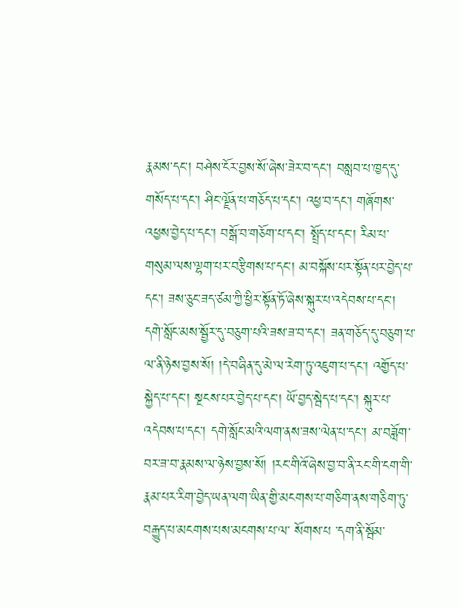རྣམས་དང་། བཤེས་ངོར་བྱས་སོ་ཞེས་ཟེར་བ་དང་། བསླབ་པ་ཁྱད་དུ་གསོད་པ་དང་། ཤིང་ལྗོན་པ་གཅོད་པ་དང་། འཕྱ་བ་དང་། གཞོགས་འཕྱས་བྱེད་པ་དང་། བསྒོ་བ་གཅོག་པ་དང་། སྤྲོད་པ་དང་། རིམ་པ་གསུམ་ལས་ལྷག་པར་བརྩིགས་པ་དང་། མ་བསྐོས་པར་སྟོན་པར་བྱེད་པ་དང་། ཟས་ཅུང་ཟད་ཙམ་ཀྱི་ཕྱིར་སྟོན་ཏོ་ཞེས་སྐུར་པ་འདེབས་པ་དང་། དགེ་སློང་མས་སྦྱོར་དུ་བཅུག་པའི་ཟས་ཟ་བ་དང་། ཟན་གཅོད་དུ་བཅུག་པ་ལ་ནི་ཉེས་བྱས་སོ། །དེ་བཞིན་དུ་མེ་ལ་རེག་ཏུ་འཇུག་པ་དང་། འགྱོད་པ་སྐྱེད་པ་དང་། སྔངས་པར་བྱེད་པ་དང་། ཡོ་བྱད་སྦེད་པ་དང་། སྐུར་པ་འདེབས་པ་དང་། དགེ་སློང་མའི་ལག་ནས་ཟས་ལེན་པ་དང་། མ་བཟློག་བར་ཟ་བ་རྣམས་ལ་ཉེས་བྱས་སོ། །རང་གིའོ་ཞེས་བྱ་བ་ནི་རང་གི་ངག་གི་རྣམ་པར་རིག་བྱེད་ཡན་ལག་ཡིན་གྱི་མངགས་པ་གཅིག་ནས་གཅིག་ཏུ་བརྒྱུད་པ་མངགས་པས་མངགས་པ་ལ་ སོགས་པ ་དག་ནི་སྦོམ་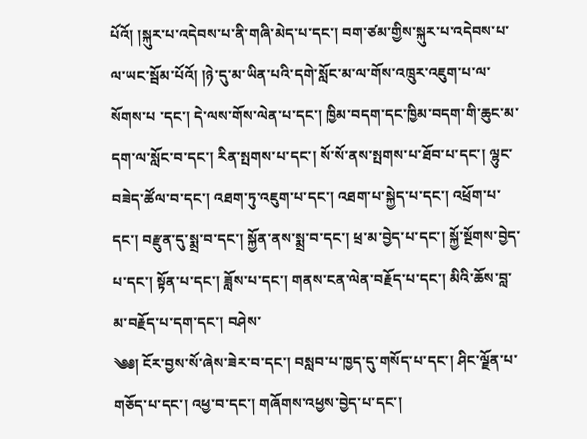པོའོ། །སྐུར་པ་འདེབས་པ་ནི་གཞི་མེད་པ་དང་། བག་ཙམ་གྱིས་སྐུར་པ་འདེབས་པ་ལ་ཡང་སྦོམ་པོའོ། །ཉེ་དུ་མ་ཡིན་པའི་དགེ་སློང་མ་ལ་གོས་འཁྲུར་འཇུག་པ་ལ་ སོགས་པ ་དང་། དེ་ལས་གོས་ལེན་པ་དང་། ཁྱིམ་བདག་དང་ཁྱིམ་བདག་གི་ཆུང་མ་དག་ལ་སློང་བ་དང་། རིན་སྤགས་པ་དང་། སོ་སོ་ནས་སྤགས་པ་ཐོབ་པ་དང་། ལྷུང་བཟེད་ཚོལ་བ་དང་། འཐག་ཏུ་འཇུག་པ་དང་། འཐག་པ་སྐྱེད་པ་དང་། འཕྲོག་པ་དང་། བརྫུན་དུ་སྨྲ་བ་དང་། སྐྱོན་ནས་སྨྲ་བ་དང་། ཕྲ་མ་བྱེད་པ་དང་། སྐྱོ་སྔོགས་བྱེད་པ་དང་། སྟོན་པ་དང་། ཟློས་པ་དང་། གནས་ངན་ལེན་བརྗོད་པ་དང་། མིའི་ཆོས་བླ་མ་བརྗོད་པ་དག་དང་། བཤེས་
༄༅། ངོར་བྱས་སོ་ཞེས་ཟེར་བ་དང་། བསླབ་པ་ཁྱད་དུ་གསོད་པ་དང་། ཤིང་ལྗོན་པ་གཅོད་པ་དང་། འཕྱ་བ་དང་། གཞོགས་འཕྱས་བྱེད་པ་དང་།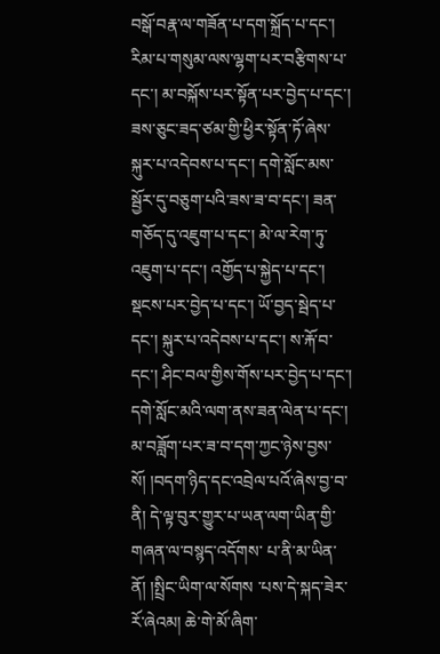བསྒོ་བརྣ་ལ་གཟོན་པ་དག་སྐྲོད་པ་དང་། རིམ་པ་གསུམ་ལས་ལྷག་པར་བརྩིགས་པ་དང་། མ་བསྐོས་པར་སྟོན་པར་བྱེད་པ་དང་། ཟས་ཅུང་ཟད་ཙམ་གྱི་ཕྱིར་སྟོན་ཏོ་ཞེས་སྐུར་པ་འདེབས་པ་དང་། དགེ་སློང་མས་སྦྱོར་དུ་བཅུག་པའི་ཟས་ཟ་བ་དང་། ཟན་གཅོད་དུ་འཇུག་པ་དང་། མེ་ལ་རེག་ཏུ་འཇུག་པ་དང་། འགྱོད་པ་སྐྱེད་པ་དང་། སྡངས་པར་བྱེད་པ་དང་། ཡོ་བྱད་སྦེད་པ་དང་། སྐུར་པ་འདེབས་པ་དང་། ས་རྐོ་བ་དང་། ཤིང་བལ་གྱིས་གོས་པར་བྱེད་པ་དང་། དགེ་སློང་མའི་ལག་ནས་ཟན་ལེན་པ་དང་། མ་བཟློག་པར་ཟ་བ་དག་ཀྱང་ཉེས་བྱས་སོ། །བདག་ཉིད་དང་འབྲེལ་པའོ་ཞེས་བྱ་བ་ནི། དེ་ལྟ་བུར་གྱུར་པ་ཡན་ལག་ཡིན་གྱི་གཞན་ལ་བསྙད་འདོགས་ པ་ནི་མ་ཡིན་ནོ། །སྤྲིང་ཡིག་ལ་སོགས ་པས་དེ་སྐད་ཟེར་རོ་ཞེའམ། ཆེ་གེ་མོ་ཞིག་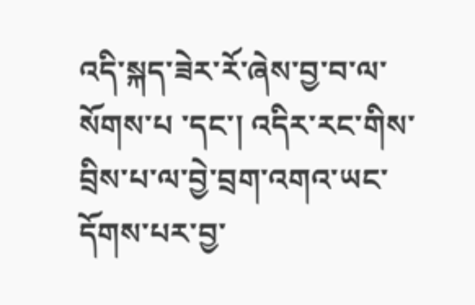འདི་སྐད་ཟེར་རོ་ཞེས་བྱ་བ་ལ་ སོགས་པ ་དང་། འདིར་རང་གིས་བྲིས་པ་ལ་བྱེ་བྲག་འགའ་ཡང་དོགས་པར་བྱ་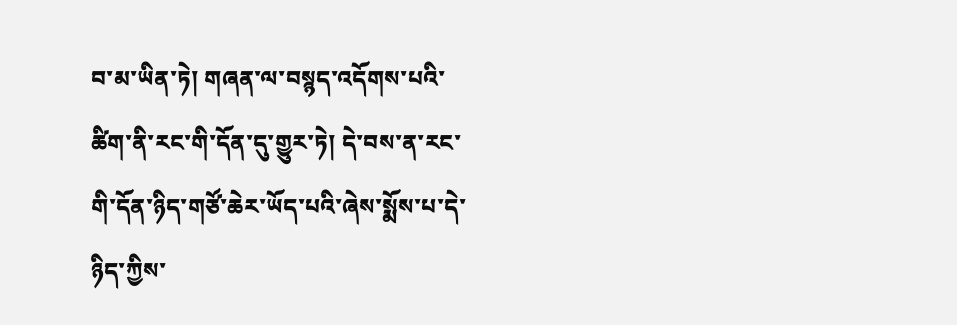བ་མ་ཡིན་ཏེ། གཞན་ལ་བསྙད་འདོགས་པའི་ཚིག་ནི་རང་གི་དོན་དུ་གྱུར་ཏེ། དེ་བས་ན་རང་གི་དོན་ཉིད་གཙོ་ཆེར་ཡོད་པའི་ཞེས་སྨོས་པ་དེ་ཉིད་ཀྱིས་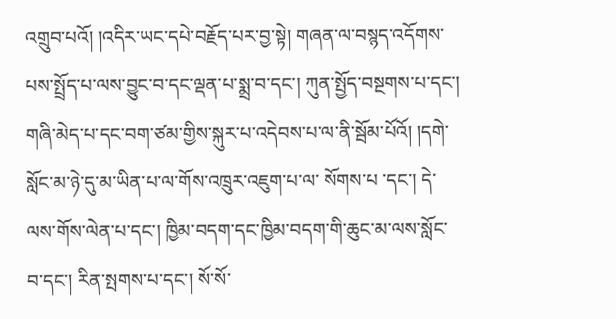འགྲུབ་པའོ། །འདིར་ཡང་དཔེ་བརྗོད་པར་བྱ་སྟེ། གཞན་ལ་བསྙད་འདོགས་པས་སྤྲོད་པ་ལས་བྱུང་བ་དང་ལྡན་པ་སྨྲ་བ་དང་། ཀུན་སྤྱོད་བསྔགས་པ་དང་། གཞི་མེད་པ་དང་བག་ཙམ་གྱིས་སྐུར་པ་འདེབས་པ་ལ་ནི་སྦོམ་པོའོ། །དགེ་སློང་མ་ཉེ་དུ་མ་ཡིན་པ་ལ་གོས་འཁྲུར་འཇུག་པ་ལ་ སོགས་པ ་དང་། དེ་ལས་གོས་ལེན་པ་དང་། ཁྱིམ་བདག་དང་ཁྱིམ་བདག་གི་ཆུང་མ་ལས་སློང་བ་དང་། རིན་སྤགས་པ་དང་། སོ་སོ་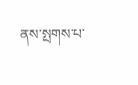ནས་སྤགས་པ་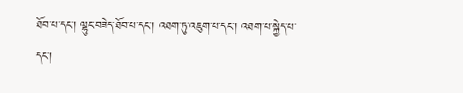ཐོབ་པ་དང་། ལྷུང་བཟེད་ཐོབ་པ་དང་། འཐག་ཏུ་འཇུག་པ་དང་། འཐག་པ་སྐྱེད་པ་དང་།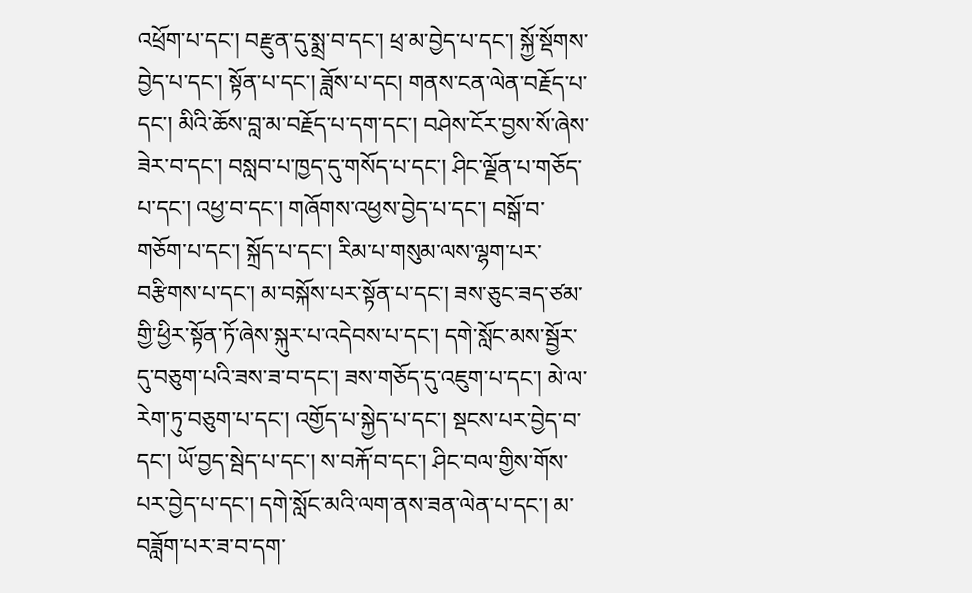འཕྲོག་པ་དང་། བརྫུན་དུ་སྨྲ་བ་དང་། ཕྲ་མ་བྱེད་པ་དང་། སྐྱོ་སྡོགས་བྱེད་པ་དང་། སྟོན་པ་དང་། ཟློས་པ་དང། གནས་ངན་ལེན་བརྗོད་པ་དང་། མིའི་ཆོས་བླ་མ་བརྗོད་པ་དག་དང་། བཤེས་ངོར་བྱས་སོ་ཞེས་ཟེར་བ་དང་། བསླབ་པ་ཁྱད་དུ་གསོད་པ་དང་། ཤིང་ལྗོན་པ་གཅོད་པ་དང་། འཕྱ་བ་དང་། གཞོགས་འཕྱས་བྱེད་པ་དང་། བསྒོ་བ་གཅོག་པ་དང་། སྐྲོད་པ་དང་། རིམ་པ་གསུམ་ལས་ལྷག་པར་
བརྩིགས་པ་དང་། མ་བསྐོས་པར་སྟོན་པ་དང་། ཟས་ཅུང་ཟད་ཙམ་གྱི་ཕྱིར་སྟོན་ཏོ་ཞེས་སྐུར་པ་འདེབས་པ་དང་། དགེ་སློང་མས་སྦྱོར་དུ་བཅུག་པའི་ཟས་ཟ་བ་དང་། ཟས་གཅོད་དུ་འཇུག་པ་དང་། མེ་ལ་རེག་ཏུ་བཅུག་པ་དང་། འགྱོད་པ་སྐྱེད་པ་དང་། སྡངས་པར་བྱེད་བ་དང་། ཡོ་བྱད་སྦེད་པ་དང་། ས་བརྐོ་བ་དང་། ཤིང་བལ་གྱིས་གོས་པར་བྱེད་པ་དང་། དགེ་སློང་མའི་ལག་ནས་ཟན་ལེན་པ་དང་། མ་བཟློག་པར་ཟ་བ་དག་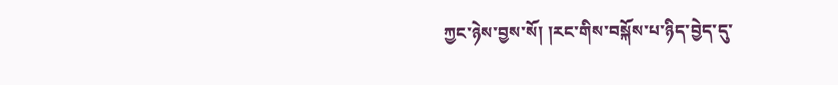ཀྱང་ཉེས་བྱས་སོ། །རང་གིས་བསྐོས་པ་ཉིད་བྱེད་དུ་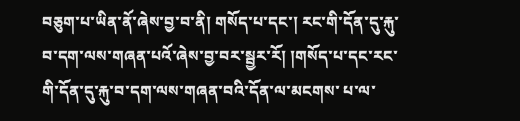བཅུག་པ་ཡིན་ནོ་ཞེས་བྱ་བ་ནི། གསོད་པ་དང་། རང་གི་དོན་དུ་རྐུ་བ་དག་ལས་གཞན་པའོ་ཞེས་བྱ་བར་སྦྱར་རོ། །གསོད་པ་དང་རང་གི་དོན་དུ་རྐུ་བ་དག་ལས་གཞན་བའི་དོན་ལ་མངགས་ པ་ལ་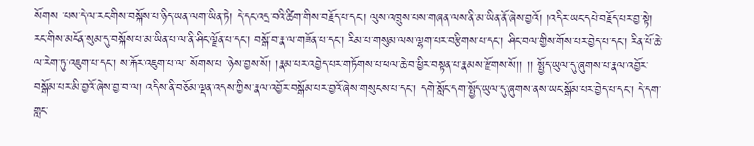སོགས ་པས་དེ་ལ་རང་གིས་བསྐོས་པ་ཉིད་ཡན་ལག་ཡིན་ཏེ། དེ་དང་འདྲ་བའི་ཚིག་གིས་བརྗོད་པ་དང་། ལུས་འཁྲུས་པས་གཞན་ལས་ནི་མ་ཡིན་ནོ་ཞེས་བྱའོ། །འདིར་ཡང་དཔེ་བརྗོད་པར་བྱ་སྟེ། རང་གིས་མངོན་སུམ་དུ་བསྐོས་པ་མ་ཡིན་པ་ལ་ནི་ཤིང་ལྗོན་པ་དང་། བསྒོ་བ་རྣ་ལ་གཟོན་པ་དང་། རིམ་པ་གསུམ་ལས་ལྷག་པར་བརྩིགས་པ་དང་། ཤིང་བལ་གྱིས་གོས་པར་བྱེད་པ་དང་། རིན་པོ་ཆེ་ལ་རེག་ཏུ་འཇུག་པ་དང་། ས་རྐོར་འཇུག་པ་ལ་ སོགས་པ ་ཉེས་བྱས་སོ། །རྣམ་པར་འབྱེད་པར་གཏོགས་པ་ཕལ་ཆེ་བ་ཕྱིར་བསྟན་པ་རྣམས་རྫོགས་སོ།། །། སྤྱོད་ཡུལ་དུ་ཞུགས་པ་རྣལ་འབྱོར་བསྒོམ་པར་མི་བྱའོ་ཞེས་བྱ་བ་ལ། འདིས་ནི་བཅོམ་ལྡན་འདས་ཀྱིས་རྣལ་འབྱོར་བསྒོམ་པར་བྱའོ་ཞེས་གསུངས་པ་དང་། དགེ་སློང་དག་སྤྱོད་ཡུལ་དུ་ཞུགས་ནས་ཡང་སྒོམ་པར་བྱེད་པ་དང་། དེ་དག་གླང་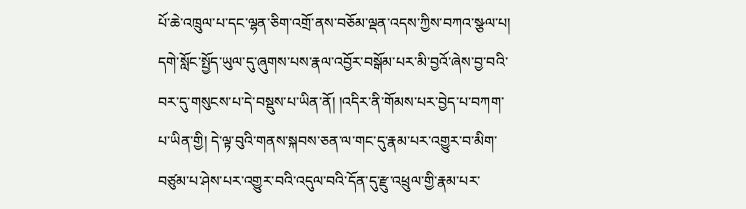པོ་ཆེ་འཁྲུལ་པ་དང་ལྷན་ཅིག་འགྲོ་ནས་བཅོམ་ལྡན་འདས་ཀྱིས་བཀའ་སྩལ་པ། དགེ་སློང་སྤྱོད་ཡུལ་དུ་ཞུགས་པས་རྣལ་འབྱོར་བསྒོམ་པར་མི་བྱའོ་ཞེས་བྱ་བའི་བར་དུ་གསུངས་པ་དེ་བསྡུས་པ་ཡིན་ནོ། །འདིར་ནི་གོམས་པར་བྱེད་པ་བཀག་པ་ཡིན་གྱི། དེ་ལྟ་བུའི་གནས་སྐབས་ཅན་ལ་གང་དུ་རྣམ་པར་འགྱུར་བ་མིག་བཙུམ་པ་ཤེས་པར་འགྱུར་བའི་འདུལ་བའི་དོན་དུ་རྫུ་འཕྲུལ་གྱི་རྣམ་པར་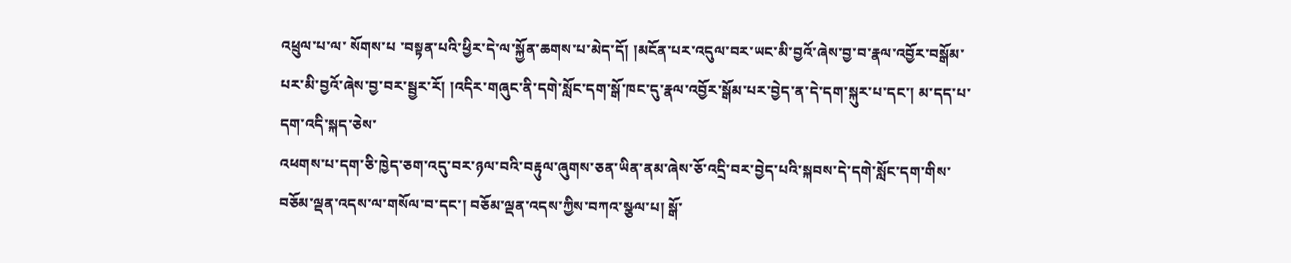འཕྲུལ་པ་ལ་ སོགས་པ ་བསྟན་པའི་ཕྱིར་དེ་ལ་སྐྱོན་ཆགས་པ་མེད་དོ། །མངོན་པར་འདུལ་བར་ཡང་མི་བྱའོ་ཞེས་བྱ་བ་རྣལ་འབྱོར་བསྒོམ་པར་མི་བྱའོ་ཞེས་བྱ་བར་སྦྱར་རོ། །འདིར་གཞུང་ནི་དགེ་སློང་དག་སྒོ་ཁང་དུ་རྣལ་འབྱོར་སྒོམ་པར་བྱེད་ན་དེ་དག་སྐུར་པ་དང་། མ་དད་པ་དག་འདི་སྐད་ཅེས་
འཕགས་པ་དག་ཅི་ཁྱེད་ཅག་འདུ་བར་ཉལ་བའི་བརྟུལ་ཞུགས་ཅན་ཡིན་ནམ་ཞེས་ཅོ་འདྲི་བར་བྱེད་པའི་སྐབས་དེ་དགེ་སློང་དག་གིས་བཅོམ་ལྡན་འདས་ལ་གསོལ་བ་དང་། བཅོམ་ལྡན་འདས་ཀྱིས་བཀའ་སྩལ་པ། སྒོ་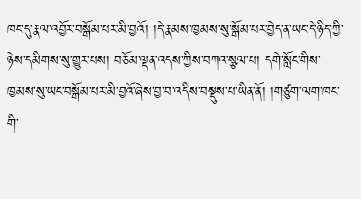ཁང་དུ་རྣལ་འབྱོར་བསྒོམ་པར་མི་བྱའོ། །དེ་རྣམས་ཁྱམས་སུ་སྒོམ་པར་བྱེད་ན་ཡང་དེ་ཉིད་ཀྱི་ཉེས་དམིགས་སུ་གྱུར་པས། བཅོམ་ལྡན་འདས་ཀྱིས་བཀའ་སྩལ་པ། དགེ་སློང་གིས་ཁྱམས་སུ་ཡང་བསྒོམ་པར་མི་བྱའོ་ཞེས་བྱ་བ་འདིས་བསྡུས་པ་ཡིན་ནོ། །གཙུག་ལག་ཁང་གི་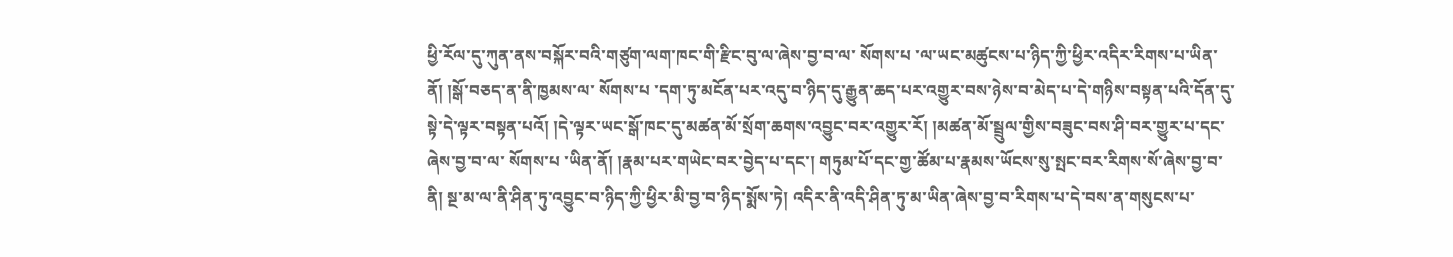ཕྱི་རོལ་དུ་ཀུན་ནས་བསྐོར་བའི་གཙུག་ལག་ཁང་གི་རྫིང་བུ་ལ་ཞེས་བྱ་བ་ལ་ སོགས་པ ་ལ་ཡང་མཚུངས་པ་ཉིད་ཀྱི་ཕྱིར་འདིར་རིགས་པ་ཡིན་ནོ། །སྒོ་བཅད་ན་ནི་ཁྱམས་ལ་ སོགས་པ ་དག་ཏུ་མངོན་པར་འདུ་བ་ཉིད་དུ་རྒྱུན་ཆད་པར་འགྱུར་བས་ཉེས་བ་མེད་པ་དེ་གཉིས་བསྟན་པའི་དོན་དུ་སྟེ་དེ་ལྟར་བསྟན་པའོ། །དེ་ལྟར་ཡང་སྒོ་ཁང་དུ་མཚན་མོ་སྲོག་ཆགས་འབྱུང་བར་འགྱུར་རོ། །མཚན་མོ་སྦྲུལ་གྱིས་བཟུང་བས་ཤི་བར་གྱུར་པ་དང་ཞེས་བྱ་བ་ལ་ སོགས་པ ་ཡིན་ནོ། །རྣམ་པར་གཡེང་བར་བྱེད་པ་དང་། གཏུམ་པོ་དང་གྱ་ཚོམ་པ་རྣམས་ཡོངས་སུ་སྤང་བར་རིགས་སོ་ཞེས་བྱ་བ་ནི། སྔ་མ་ལ་ནི་ཤིན་ཏུ་འབྱུང་བ་ཉིད་ཀྱི་ཕྱིར་མི་བྱ་བ་ཉིད་སྨོས་ཏེ། འདིར་ནི་འདི་ཤིན་ཏུ་མ་ཡིན་ཞེས་བྱ་བ་རིགས་པ་དེ་བས་ན་གསུངས་པ་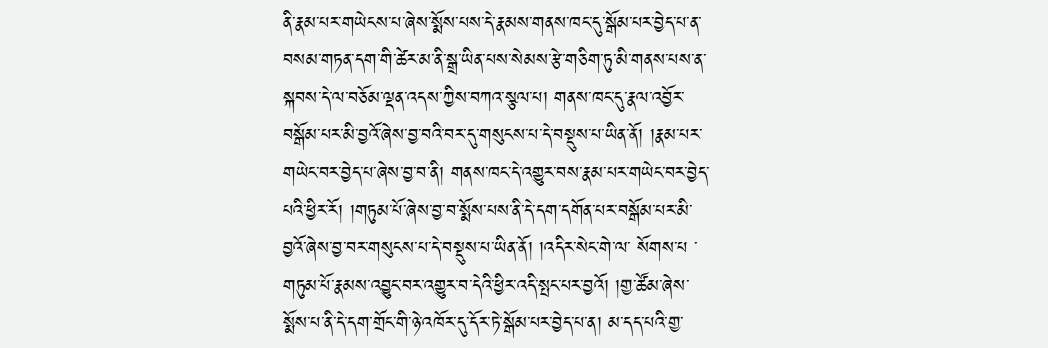ནི་རྣམ་པར་གཡེངས་པ་ཞེས་སྨོས་པས་དེ་རྣམས་གནས་ཁང་དུ་སྒོམ་པར་བྱེད་པ་ན་བསམ་གཏན་དག་གི་ཚེར་མ་ནི་སྒྲ་ཡིན་པས་སེམས་རྩེ་གཅིག་ཏུ་མི་གནས་པས་ན་སྐབས་དེ་ལ་བཅོམ་ལྡན་འདས་ཀྱིས་བཀའ་སྩལ་པ། གནས་ཁང་དུ་རྣལ་འབྱོར་བསྒོམ་པར་མི་བྱའོ་ཞེས་བྱ་བའི་བར་དུ་གསུངས་པ་དེ་བསྡུས་པ་ཡིན་ནོ། །རྣམ་པར་གཡེང་བར་བྱེད་པ་ཞེས་བྱ་བ་ནི། གནས་ཁང་དེ་འགྱུར་བས་རྣམ་པར་གཡེང་བར་བྱེད་པའི་ཕྱིར་རོ། །གཏུམ་པོ་ཞེས་བྱ་བ་སྨོས་པས་ནི་དེ་དག་དགོན་པར་བསྒོམ་པར་མི་བྱའོ་ཞེས་བྱ་བར་གསུངས་པ་དེ་བསྡུས་པ་ཡིན་ནོ། །འདིར་སེང་གེ་ལ་ སོགས་པ ་གཏུམ་པོ་རྣམས་འབྱུང་བར་འགྱུར་བ་དེའི་ཕྱིར་འདི་སྤང་པར་བྱའོ། །གྱ་ཚོམ་ཞེས་སྨོས་པ་ནི་དེ་དག་གྲོང་གི་ཉེ་འཁོར་དུ་དོར་ཏེ་སྒོམ་པར་བྱེད་པ་ན། མ་དད་པའི་གྱ་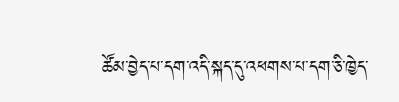ཚོམ་བྱེད་པ་དག་འདི་སྐད་དུ་འཕགས་པ་དག་ཅི་ཁྱེད་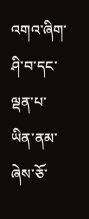འགའ་ཞིག་ཤི་བ་དང་ལྡན་པ་ཡིན་ནམ་ཞེས་ཅོ་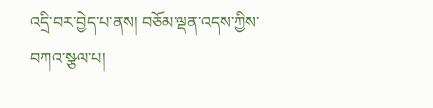འདྲི་བར་བྱེད་པ་ནས། བཅོམ་ལྡན་འདས་ཀྱིས་བཀའ་སྩལ་པ།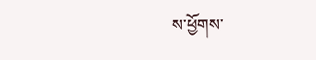ས་ཕྱོགས་